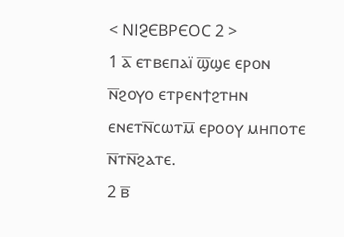< ⲚⲒⳈⲈⲂⲢⲈⲞⲤ 2 >
1 ⲁ̅ ⲉⲧⲃⲉⲡⲁⲓ̈ ϣ̅ϣⲉ ⲉⲣⲟⲛ ⲛ̅ϩⲟⲩⲟ ⲉⲧⲣⲉⲛϯϩⲧⲏⲛ ⲉⲛⲉⲧⲛ̅ⲥⲱⲧⲙ̅ ⲉⲣⲟⲟⲩ ⲙⲏⲡⲟⲧⲉ ⲛ̅ⲧⲛ̅ϩⲁⲧⲉ.
2 ⲃ̅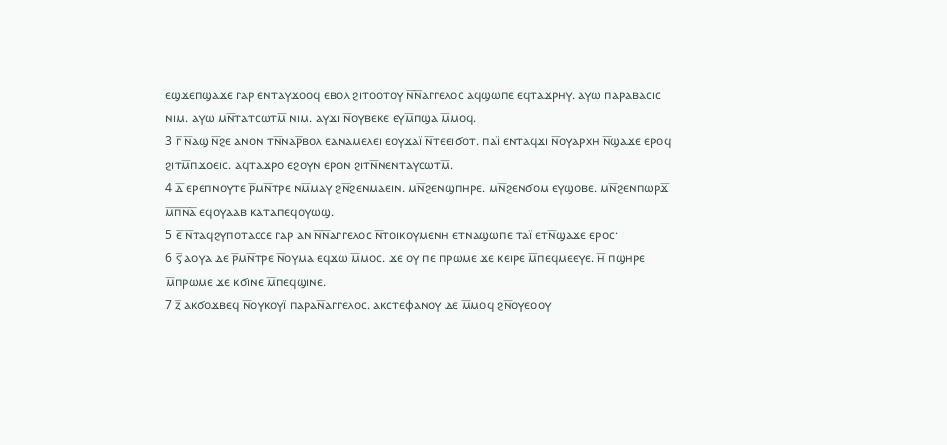ⲉϣϫⲉⲡϣⲁϫⲉ ⲅⲁⲣ ⲉⲛⲧⲁⲩϫⲟⲟϥ ⲉⲃⲟⲗ ϩⲓⲧⲟⲟⲧⲟⲩ ⲛ̅ⲛ̅ⲁⲅⲅⲉⲗⲟⲥ ⲁϥϣⲱⲡⲉ ⲉϥⲧⲁϫⲣⲏⲩ. ⲁⲩⲱ ⲡⲁⲣⲁⲃⲁⲥⲓⲥ ⲛⲓⲙ. ⲁⲩⲱ ⲙⲛ̅ⲧⲁⲧⲥⲱⲧⲙ̅ ⲛⲓⲙ. ⲁⲩϫⲓ ⲛ̅ⲟⲩⲃⲉⲕⲉ ⲉⲩⲙ̅ⲡϣⲁ ⲙ̅ⲙⲟϥ.
3 ⲅ̅ ⲛ̅ⲁϣ ⲛ̅ϩⲉ ⲁⲛⲟⲛ ⲧⲛ̅ⲛⲁⲣ̅ⲃⲟⲗ ⲉⲁⲛⲁⲙⲉⲗⲉⲓ ⲉⲟⲩϫⲁⲓ̈ ⲛ̅ⲧⲉⲉⲓϭⲟⲧ. ⲡⲁⲓ̈ ⲉⲛⲧⲁϥϫⲓ ⲛ̅ⲟⲩⲁⲣⲭⲏ ⲛ̅ϣⲁϫⲉ ⲉⲣⲟϥ ϩⲓⲧⲙ̅ⲡϫⲟⲉⲓⲥ. ⲁϥⲧⲁϫⲣⲟ ⲉϩⲟⲩⲛ ⲉⲣⲟⲛ ϩⲓⲧⲛ̅ⲛⲉⲛⲧⲁⲩⲥⲱⲧⲙ̅.
4 ⲇ̅ ⲉⲣⲉⲡⲛⲟⲩⲧⲉ ⲣ̅ⲙⲛ̅ⲧⲣⲉ ⲛⲙ̅ⲙⲁⲩ ϩⲛ̅ϩⲉⲛⲙⲁⲉⲓⲛ. ⲙⲛ̅ϩⲉⲛϣⲡⲏⲣⲉ. ⲙⲛ̅ϩⲉⲛϭⲟⲙ ⲉⲩϣⲟⲃⲉ. ⲙⲛ̅ϩⲉⲛⲡⲱⲣϫ̅ ⲙ̅ⲡ̅ⲛ̅ⲁ̅ ⲉϥⲟⲩⲁⲁⲃ ⲕⲁⲧⲁⲡⲉϥⲟⲩⲱϣ.
5 ⲉ̅ ⲛ̅ⲧⲁϥϩⲩⲡⲟⲧⲁⲥⲥⲉ ⲅⲁⲣ ⲁⲛ ⲛ̅ⲛ̅ⲁⲅⲅⲉⲗⲟⲥ ⲛ̅ⲧⲟⲓⲕⲟⲩⲙⲉⲛⲏ ⲉⲧⲛⲁϣⲱⲡⲉ ⲧⲁⲓ̈ ⲉⲧⲛ̅ϣⲁϫⲉ ⲉⲣⲟⲥ·
6 ⲋ̅ ⲁⲟⲩⲁ ⲇⲉ ⲣ̅ⲙⲛ̅ⲧⲣⲉ ⲛ̅ⲟⲩⲙⲁ ⲉϥϫⲱ ⲙ̅ⲙⲟⲥ. ϫⲉ ⲟⲩ ⲡⲉ ⲡⲣⲱⲙⲉ ϫⲉ ⲕⲉⲓⲣⲉ ⲙ̅ⲡⲉϥⲙⲉⲉⲩⲉ. ⲏ̅ ⲡϣⲏⲣⲉ ⲙ̅ⲡⲣⲱⲙⲉ ϫⲉ ⲕϭⲓⲛⲉ ⲙ̅ⲡⲉϥϣⲓⲛⲉ.
7 ⲍ̅ ⲁⲕϭⲟϫⲃⲉϥ ⲛ̅ⲟⲩⲕⲟⲩⲓ̈ ⲡⲁⲣⲁⲛ̅ⲁⲅⲅⲉⲗⲟⲥ. ⲁⲕⲥⲧⲉⲫⲁⲛⲟⲩ ⲇⲉ ⲙ̅ⲙⲟϥ ϩⲛ̅ⲟⲩⲉⲟⲟⲩ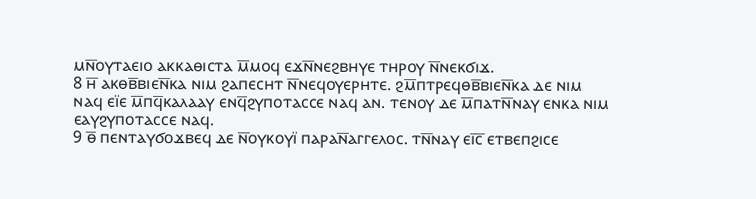ⲙⲛ̅ⲟⲩⲧⲁⲉⲓⲟ ⲁⲕⲕⲁⲑⲓⲥⲧⲁ ⲙ̅ⲙⲟϥ ⲉϫⲛ̅ⲛⲉϩⲃⲏⲩⲉ ⲧⲏⲣⲟⲩ ⲛ̅ⲛⲉⲕϭⲓϫ.
8 ⲏ̅ ⲁⲕⲑⲃ̅ⲃⲓⲉⲛ̅ⲕⲁ ⲛⲓⲙ ϩⲁⲡⲉⲥⲏⲧ ⲛ̅ⲛⲉϥⲟⲩⲉⲣⲏⲧⲉ. ϩⲙ̅ⲡⲧⲣⲉϥⲑⲃ̅ⲃⲓⲉⲛ̅ⲕⲁ ⲇⲉ ⲛⲓⲙ ⲛⲁϥ ⲉⲓ̈ⲉ ⲙ̅ⲡϥ̅ⲕⲁⲗⲁⲁⲩ ⲉⲛϥ̅ϩⲩⲡⲟⲧⲁⲥⲥⲉ ⲛⲁϥ ⲁⲛ. ⲧⲉⲛⲟⲩ ⲇⲉ ⲙ̅ⲡⲁⲧⲛ̅ⲛⲁⲩ ⲉⲛⲕⲁ ⲛⲓⲙ ⲉⲁⲩϩⲩⲡⲟⲧⲁⲥⲥⲉ ⲛⲁϥ.
9 ⲑ̅ ⲡⲉⲛⲧⲁⲩϭⲟϫⲃⲉϥ ⲇⲉ ⲛ̅ⲟⲩⲕⲟⲩⲓ̈ ⲡⲁⲣⲁⲛ̅ⲁⲅⲅⲉⲗⲟⲥ. ⲧⲛ̅ⲛⲁⲩ ⲉⲓ̅ⲥ̅ ⲉⲧⲃⲉⲡϩⲓⲥⲉ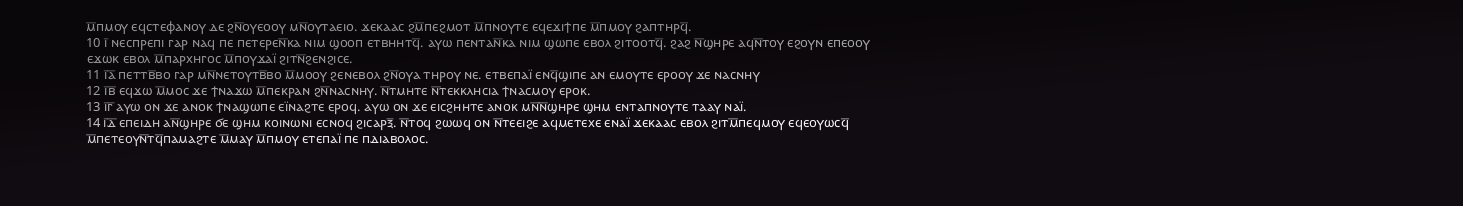ⲙ̅ⲡⲙⲟⲩ ⲉϥⲥⲧⲉⲫⲁⲛⲟⲩ ⲇⲉ ϩⲛ̅ⲟⲩⲉⲟⲟⲩ ⲙⲛ̅ⲟⲩⲧⲁⲉⲓⲟ. ϫⲉⲕⲁⲁⲥ ϩⲙ̅ⲡⲉϩⲙⲟⲧ ⲙ̅ⲡⲛⲟⲩⲧⲉ ⲉϥⲉϫⲓϯⲡⲉ ⲙ̅ⲡⲙⲟⲩ ϩⲁⲡⲧⲏⲣϥ̅.
10 ⲓ̅ ⲛⲉⲥⲡⲣⲉⲡⲓ ⲅⲁⲣ ⲛⲁϥ ⲡⲉ ⲡⲉⲧⲉⲣⲉⲛ̅ⲕⲁ ⲛⲓⲙ ϣⲟⲟⲡ ⲉⲧⲃⲏⲏⲧϥ̅. ⲁⲩⲱ ⲡⲉⲛⲧⲁⲛ̅ⲕⲁ ⲛⲓⲙ ϣⲱⲡⲉ ⲉⲃⲟⲗ ϩⲓⲧⲟⲟⲧϥ̅. ϩⲁϩ ⲛ̅ϣⲏⲣⲉ ⲁϥⲛ̅ⲧⲟⲩ ⲉϩⲟⲩⲛ ⲉⲡⲉⲟⲟⲩ ⲉϫⲱⲕ ⲉⲃⲟⲗ ⲙ̅ⲡⲁⲣⲭⲏⲅⲟⲥ ⲙ̅ⲡⲟⲩϫⲁⲓ̈ ϩⲓⲧⲛ̅ϩⲉⲛϩⲓⲥⲉ.
11 ⲓ̅ⲁ̅ ⲡⲉⲧⲧⲃ̅ⲃⲟ ⲅⲁⲣ ⲙⲛ̅ⲛⲉⲧⲟⲩⲧⲃ̅ⲃⲟ ⲙ̅ⲙⲟⲟⲩ ϩⲉⲛⲉⲃⲟⲗ ϩⲛ̅ⲟⲩⲁ ⲧⲏⲣⲟⲩ ⲛⲉ. ⲉⲧⲃⲉⲡⲁⲓ̈ ⲉⲛϥ̅ϣⲓⲡⲉ ⲁⲛ ⲉⲙⲟⲩⲧⲉ ⲉⲣⲟⲟⲩ ϫⲉ ⲛⲁⲥⲛⲏⲩ
12 ⲓ̅ⲃ̅ ⲉϥϫⲱ ⲙ̅ⲙⲟⲥ ϫⲉ ϯⲛⲁϫⲱ ⲙ̅ⲡⲉⲕⲣⲁⲛ ϩⲛ̅ⲛⲁⲥⲛⲏⲩ. ⲛ̅ⲧⲙⲏⲧⲉ ⲛ̅ⲧⲉⲕⲕⲗⲏⲥⲓⲁ ϯⲛⲁⲥⲙⲟⲩ ⲉⲣⲟⲕ.
13 ⲓ̅ⲅ̅ ⲁⲩⲱ ⲟⲛ ϫⲉ ⲁⲛⲟⲕ ϯⲛⲁϣⲱⲡⲉ ⲉⲓ̈ⲛⲁϩⲧⲉ ⲉⲣⲟϥ. ⲁⲩⲱ ⲟⲛ ϫⲉ ⲉⲓⲥϩⲏⲏⲧⲉ ⲁⲛⲟⲕ ⲙⲛ̅ⲛ̅ϣⲏⲣⲉ ϣⲏⲙ ⲉⲛⲧⲁⲡⲛⲟⲩⲧⲉ ⲧⲁⲁⲩ ⲛⲁⲓ̈.
14 ⲓ̅ⲇ̅ ⲉⲡⲉⲓⲇⲏ ⲁⲛ̅ϣⲏⲣⲉ ϭⲉ ϣⲏⲙ ⲕⲟⲓⲛⲱⲛⲓ ⲉⲥⲛⲟϥ ϩⲓⲥⲁⲣⲝ̅. ⲛ̅ⲧⲟϥ ϩⲱⲱϥ ⲟⲛ ⲛ̅ⲧⲉⲉⲓϩⲉ ⲁϥⲙⲉⲧⲉⲭⲉ ⲉⲛⲁⲓ̈ ϫⲉⲕⲁⲁⲥ ⲉⲃⲟⲗ ϩⲓⲧⲙ̅ⲡⲉϥⲙⲟⲩ ⲉϥⲉⲟⲩⲱⲥϥ̅ ⲙ̅ⲡⲉⲧⲉⲟⲩⲛ̅ⲧϥ̅ⲡⲁⲙⲁϩⲧⲉ ⲙ̅ⲙⲁⲩ ⲙ̅ⲡⲙⲟⲩ ⲉⲧⲉⲡⲁⲓ̈ ⲡⲉ ⲡⲇⲓⲁⲃⲟⲗⲟⲥ.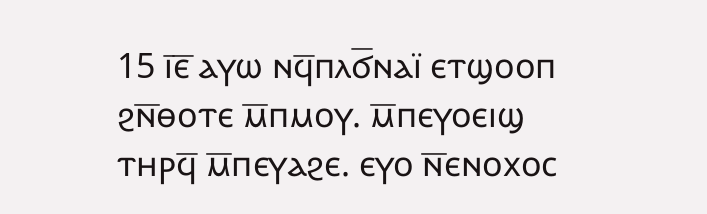15 ⲓ̅ⲉ̅ ⲁⲩⲱ ⲛϥ̅ⲡⲗϭ̅ⲛⲁⲓ̈ ⲉⲧϣⲟⲟⲡ ϩⲛ̅ⲑⲟⲧⲉ ⲙ̅ⲡⲙⲟⲩ. ⲙ̅ⲡⲉⲩⲟⲉⲓϣ ⲧⲏⲣϥ̅ ⲙ̅ⲡⲉⲩⲁϩⲉ. ⲉⲩⲟ ⲛ̅ⲉⲛⲟⲭⲟⲥ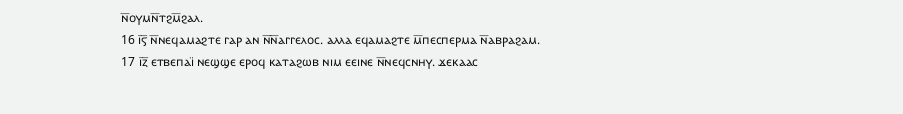ⲛ̅ⲟⲩⲙⲛ̅ⲧϩⲙ̅ϩⲁⲗ.
16 ⲓ̅ⲋ̅ ⲛ̅ⲛⲉϥⲁⲙⲁϩⲧⲉ ⲅⲁⲣ ⲁⲛ ⲛ̅ⲛ̅ⲁⲅⲅⲉⲗⲟⲥ. ⲁⲗⲗⲁ ⲉϥⲁⲙⲁϩⲧⲉ ⲙ̅ⲡⲉⲥⲡⲉⲣⲙⲁ ⲛ̅ⲁⲃⲣⲁϩⲁⲙ.
17 ⲓ̅ⲍ̅ ⲉⲧⲃⲉⲡⲁⲓ̈ ⲛⲉϣϣⲉ ⲉⲣⲟϥ ⲕⲁⲧⲁϩⲱⲃ ⲛⲓⲙ ⲉⲉⲓⲛⲉ ⲛ̅ⲛⲉϥⲥⲛⲏⲩ. ϫⲉⲕⲁⲁⲥ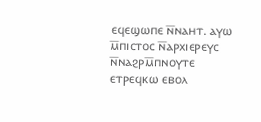ⲉϥⲉϣⲱⲡⲉ ⲛ̅ⲛⲁⲏⲧ. ⲁⲩⲱ ⲙ̅ⲡⲓⲥⲧⲟⲥ ⲛ̅ⲁⲣⲭⲓⲉⲣⲉⲩⲥ ⲛ̅ⲛⲁϩⲣⲙ̅ⲡⲛⲟⲩⲧⲉ ⲉⲧⲣⲉϥⲕⲱ ⲉⲃⲟⲗ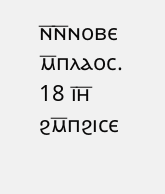ⲛ̅ⲛ̅ⲛⲟⲃⲉ ⲙ̅ⲡⲗⲁⲟⲥ.
18 ⲓ̅ⲏ̅ ϩⲙ̅ⲡϩⲓⲥⲉ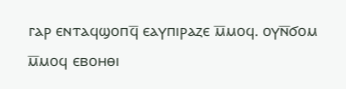ⲅⲁⲣ ⲉⲛⲧⲁϥϣⲟⲡϥ̅ ⲉⲁⲩⲡⲓⲣⲁⲍⲉ ⲙ̅ⲙⲟϥ. ⲟⲩⲛ̅ϭⲟⲙ ⲙ̅ⲙⲟϥ ⲉⲃⲟⲏⲑⲓ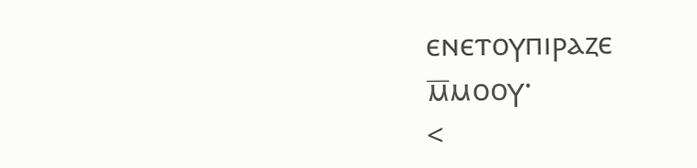ⲉⲛⲉⲧⲟⲩⲡⲓⲣⲁⲍⲉ ⲙ̅ⲙⲟⲟⲩ·
<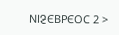ⲚⲒⳈⲈⲂⲢⲈⲞⲤ 2 >